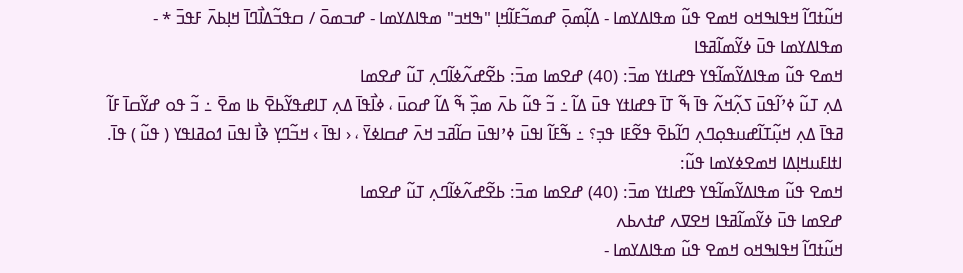ߞߎ߬ߙߣߊ߬ ߞߟߊߒߞߋ ߞߘߐ ߟߎ߬ ߘߟߊߡߌߘߊ - ߡߊ߲߬ߘߋ߲߫ ߝߘߏ߬ߓߊ߬ߞߊ߲ "ߒߞߏ" ߘߟߊߡߌߘߊ - ߝߏߘߋ߫ / ߛߟߏ߬ߡߊ߯ߣߊ߫ ߞߊ߲ߕߍ߫ ߓߟߏ߫ * - ߘߟߊߡߌߘߊ ߟߎ߫ ߦߌ߬ߘߊ߬ߥߟߊ
ߞߘߐ ߟߎ߬ ߘߟߊߡߌ߬ߘߊ߬ߟߌ ߟߝߊߙߌ ߘߏ߫: (40) ߝߐߘߊ ߘߏ߫: ߕߐ߬ߝߍ߬ߦߊ߬ߣߍ߲ ߠߎ߬ ߝߐߘߊ
ߡߍ߲ ߠߎ߬ ߦߴߊ߬ߟߎ߫ ߖߍ߲߬ߞߍ߬ ߟߊ߫ ߒ߬ ߠߊ߫ ߟߝߊߙߌ ߟߎ߫ ߡߊ߬ ߸ ߏ߬ ߟߎ߬ ߕߍ߫ ߘߏ߲߰ ߒ߬ ߡߊ߬ ߝߋߎ߫ ، ߦߊ߯ߟߊ߫ ߡߍ߲ ߠߊߝߟߌ߬ߕߐ߫ ߕߊ ߘߐ߫ ߸ ߏ߬ ߟߋ ߝߌ߬ߛߊ߫ ߓߊ߬ ߥߟߊ߫ ߡߍ߲ ߞߎ߲߬ߠߊ߬ߝߎߟߋ߲ߣߍ߲ ߣߊ߬ߕߐ߫ ߟߐ߬ߓߊ ߟߏ߲؟ ߸ ߒ߬ߓߊ߬ ߊߟߎ߫ ߦߴߊߟߎ߫ ߛߊ߬ߥߏ ߞߍ߫ ߝߛߊߦߌ߫ ، ‹ ߊߟߊ߫ › ߞߏ߬ߣߌ߲ ߢߊ߯ ߊߟߎ߫ ߗߋߥߊߟߌ ( ߟߎ߬ ) ߟߊ߫.
ߊߙߊߓߎߞߊ߲ߡߊ ߞߘߐߦߌߘߊ ߟߎ߬:
ߞߘߐ ߟߎ߬ ߘߟߊߡߌ߬ߘߊ߬ߟߌ ߟߝߊߙߌ ߘߏ߫: (40) ߝߐߘߊ ߘߏ߫: ߕߐ߬ߝߍ߬ߦߊ߬ߣߍ߲ ߠߎ߬ ߝߐߘߊ
ߝߐߘߊ ߟߎ߫ ߦߌ߬ߘߊ߬ߥߟߊ ߞߐߜߍ ߝߙߍߕߍ
ߞߎ߬ߙߣߊ߬ ߞߟߊߒߞߋ ߞߘߐ ߟߎ߬ ߘߟߊߡߌߘߊ -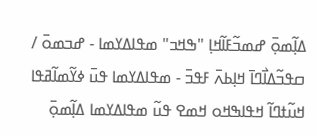ߡߊ߲߬ߘߋ߲߫ ߝߘߏ߬ߓߊ߬ߞߊ߲ "ߒߞߏ" ߘߟߊߡߌߘߊ - ߝߏߘߋ߫ / ߛߟߏ߬ߡߊ߯ߣߊ߫ ߞߊ߲ߕߍ߫ ߓߟߏ߫ - ߘߟߊߡߌߘߊ ߟߎ߫ ߦߌ߬ߘߊ߬ߥߟߊ
ߞߎ߬ߙߣߊ߬ ߞߟߊߒߞߋ ߞߘߐ ߟߎ߬ ߘߟߊߡߌߘߊ ߡߊ߲߬ߘߋ߲߫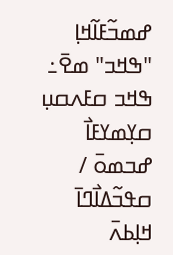ߝߘߏ߬ߓߊ߬ߞߊ߲ "ߒߞߏ" ߘߐ߫߸ ߒߞߏ ߛߓߍߛߎ߲ ߛߌ߲ߘߌߓߊ߯ ߝߏߘߋ߫ / ߛߟߏ߬ߡߊ߯ߣߊ߫ ߞߊ߲ߕߍ߫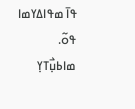ߟߊ߫ ߘߟߊߡߌߘߊ ߟߋ߬.
ߘߊߕߎ߲߯ߠߌ߲